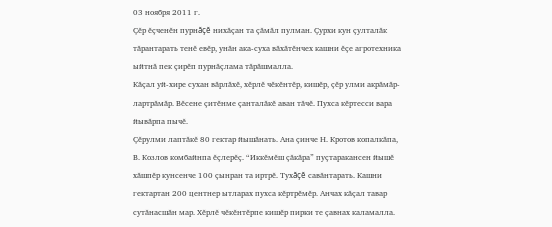03 ноября 2011 г.
Çĕр ĕçченĕн пурнăçĕ нихăçан та çăмăл пулман. Çурхи кун çулталăк тăрантарать тенĕ евĕр, унăн ака-суха вăхăтĕнчех кашни ĕçе агротехника ыйтнă пек çирĕп пурнăçлама тăрăшмалла.
Кăçал уй-хире сухан вăрлăхĕ, хĕрлĕ чĕкĕнтĕр, кишĕр, çĕр улми акрăмăр-лартрăмăр. Вĕсене çитĕнме çанталăкĕ аван тăчĕ. Пухса кĕртесси вара йывăрпа пычĕ.
Çĕрулми лаптăкĕ 80 гектар йышăнать. Ана çинче Н. Кротов копалкăпа, В. Козлов комбайнпа ĕçлерĕç. “Иккĕмĕш çăкăра” пуçтаракансен йышĕ хăшпĕр кунсенче 100 çынран та иртрĕ. Тухăçĕ савăнтарать. Кашни гектартан 200 центнер ытларах пухса кĕртрĕмĕр. Анчах кăçал тавар сутăнасшăн мар. Хĕрлĕ чĕкĕнтĕрпе кишĕр пирки те çавнах каламалла.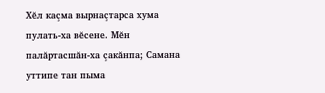Хĕл каçма вырнаçтарса хума пулать-ха вĕсене. Мĕн палăртасшăн-ха çакăнпа; Самана уттипе тан пыма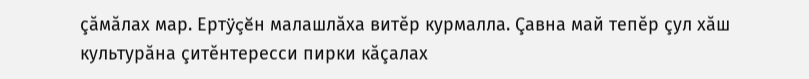çăмăлах мар. Ертÿçĕн малашлăха витĕр курмалла. Çавна май тепĕр çул хăш культурăна çитĕнтересси пирки кăçалах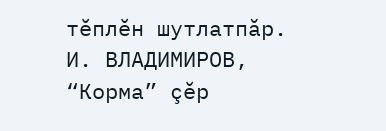тĕплĕн шутлатпăр.
И. ВЛАДИМИРОВ,
“Корма” çĕр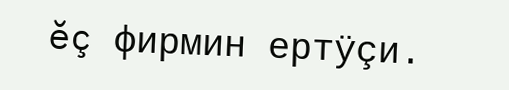ĕç фирмин ертÿçи.